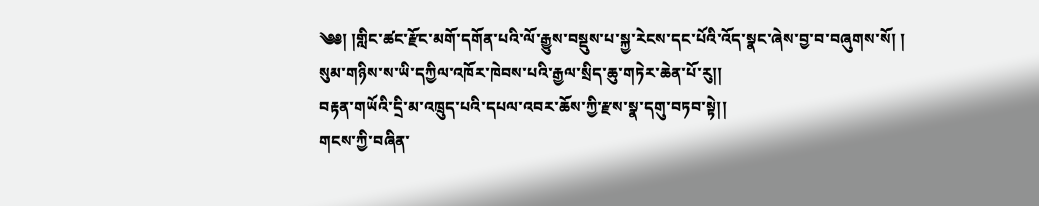༄༅། །གླིང་ཚང་རྫོང་མགོ་དགོན་པའི་ལོ་རྒྱུས་བསྡུས་པ་སྐྱ་རེངས་དང་པོའི་འོད་སྣང་ཞེས་བྱ་བ་བཞུགས་སོ། །
སུམ་གཉིས་ས་ཡི་དཀྱིལ་འཁོར་ཁེབས་པའི་རྒྱལ་སྲིད་ཆུ་གཏེར་ཆེན་པོ་རུ།།
བརྟན་གཡོའི་དྲི་མ་འཁྲུད་པའི་དཔལ་འབར་ཆོས་ཀྱི་རྫས་སྣ་དགུ་བཏབ་སྟེ།།
གངས་ཀྱི་བཞིན་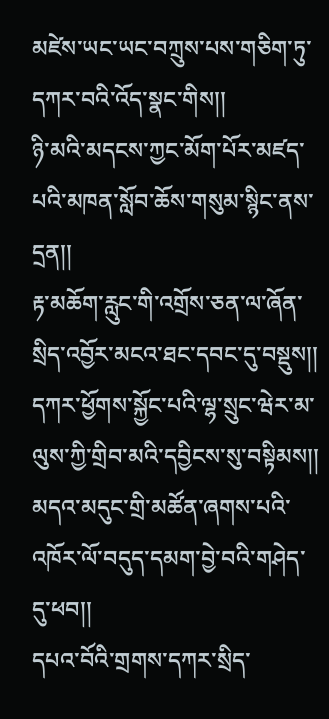མཛེས་ཡང་ཡང་བཀྲུས་པས་གཅིག་ཏུ་དཀར་བའི་འོད་སྣང་གིས།།
ཉི་མའི་མདངས་ཀྱང་མོག་པོར་མཛད་པའི་མཁན་སློབ་ཆོས་གསུམ་སྙིང་ནས་དྲན།།
རྟ་མཆོག་རླུང་གི་འགྲོས་ཅན་ལ་ཞོན་སྲིད་འབྱོར་མངའ་ཐང་དབང་དུ་བསྡུས།།
དཀར་ཕྱོགས་སྐྱོང་པའི་ལྷ་སྲུང་ཝེར་མ་ལུས་ཀྱི་གྲིབ་མའི་དབྱིངས་སུ་བསྟིམས།།
མདའ་མདུང་གྲི་མཚོན་ཞགས་པའི་འཁོར་ལོ་བདུད་དམག་བྱེ་བའི་གཤེད་དུ་ཕབ།།
དཔའ་བོའི་གྲགས་དཀར་སྲིད་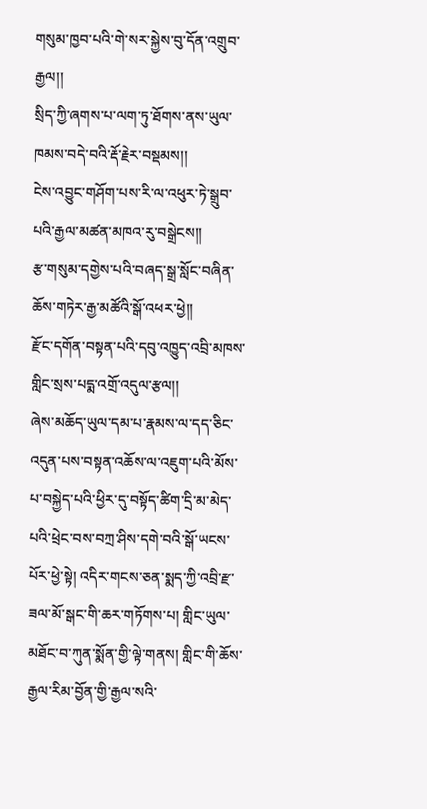གསུམ་ཁྱབ་པའི་གེ་སར་སྐྱེས་བུ་དོན་འགྲུབ་རྒྱལ།།
སྲིད་ཀྱི་ཞགས་པ་ལག་ཏུ་ཐོགས་ནས་ཡུལ་ཁམས་བདེ་བའི་རྡོ་རྗེར་བསྡམས།།
ངེས་འབྱུང་གཤོག་པས་རི་ལ་འཕུར་ཏེ་སྒྲུབ་པའི་རྒྱལ་མཚན་མཁའ་རུ་བསྒྲེངས།།
རྩ་གསུམ་དགྱེས་པའི་བཞད་སྒྲ་སློང་བཞིན་ཆོས་གཏེར་རྒྱ་མཚོའི་སྒོ་འཕར་ཕྱེ།།
རྫོང་དགོན་བསྟན་པའི་དབུ་འཁྱུད་འབྲི་མཁས་གླིང་སྲས་པདྨ་འགྲོ་འདུལ་རྩལ།།
ཞེས་མཆོད་ཡུལ་དམ་པ་རྣམས་ལ་དད་ཅིང་འདུན་པས་བསྟན་འཆོས་ལ་འཇུག་པའི་མོས་པ་བསྐྱེད་པའི་ཕྱིར་དུ་བསྟོད་ཚིག་དྲི་མ་མེད་པའི་ཕྲེང་བས་བཀྲ་ཤིས་དགེ་བའི་སྒོ་ཡངས་པོར་ཕྱེ་སྟེ། འདིར་གངས་ཅན་སྨད་ཀྱི་འབྲི་རྫ་ཟལ་མོ་སྒང་གི་ཆར་གཏོགས་པ། གླིང་ཡུལ་མཐོང་བ་ཀུན་སྨོན་གྱི་ལྟེ་གནས། གླིང་གི་ཆོས་རྒྱལ་རིམ་བྱོན་གྱི་རྒྱལ་སའི་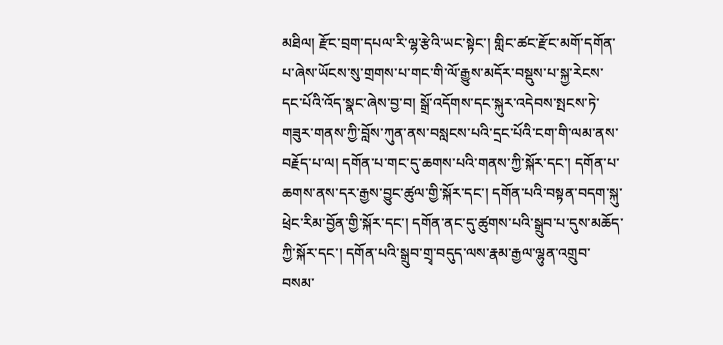མཐིལ། རྫོང་བྲག་དཔལ་རི་ལྷ་རྩེའི་ཡང་སྟེང་། གླིང་ཚང་རྫོང་མགོ་དགོན་པ་ཞེས་ཡོངས་སུ་གྲགས་པ་གང་གི་ལོ་རྒྱུས་མདོར་བསྡུས་པ་སྐྱ་རེངས་དང་པོའི་འོད་སྣང་ཞེས་བྱ་བ། སྒྲོ་འདོགས་དང་སྐུར་འདེབས་སྤངས་ཏེ་གཟུར་གནས་ཀྱི་བློས་ཀུན་ནས་བསླངས་པའི་དྲང་པོའི་ངག་གི་ལམ་ནས་བརྗོད་པ་ལ། དགོན་པ་གང་དུ་ཆགས་པའི་གནས་ཀྱི་སྐོར་དང་། དགོན་པ་ཆགས་ནས་དར་རྒྱས་བྱུང་ཚུལ་གྱི་སྐོར་དང་། དགོན་པའི་བསྟན་བདག་སྐུ་ཕྲེང་རིམ་བྱོན་གྱི་སྐོར་དང་། དགོན་ནང་དུ་ཚུགས་པའི་སྒྲུབ་པ་དུས་མཆོད་ཀྱི་སྐོར་དང་། དགོན་པའི་སྒྲུབ་གྲྭ་བདུད་ལས་རྣམ་རྒྱལ་ལྷུན་འགྲུབ་བསམ་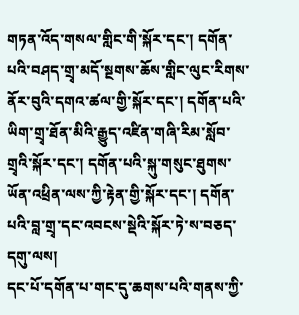གཏན་འོད་གསལ་གླིང་གི་སྐོར་དང་། དགོན་པའི་བཤད་གྲྭ་མདོ་སྔགས་ཆོས་གླིང་ལུང་རིགས་ནོར་བུའི་དགའ་ཚལ་གྱི་སྐོར་དང་། དགོན་པའི་ཡིག་གྲྭ་ཐོན་མིའི་རྒྱུད་འཛིན་གཞི་རིམ་སློབ་གྲྭའི་སྐོར་དང་། དགོན་པའི་སྐུ་གསུང་ཐུགས་ཡོན་འཕྲིན་ལས་ཀྱི་རྟེན་གྱི་སྐོར་དང་། དགོན་པའི་བླ་གྲྭ་དང་འབངས་སྡེའི་སྐོར་ཏེ་ས་བཅད་དགུ་ལས།
དང་པོ་དགོན་པ་གང་དུ་ཆགས་པའི་གནས་ཀྱི་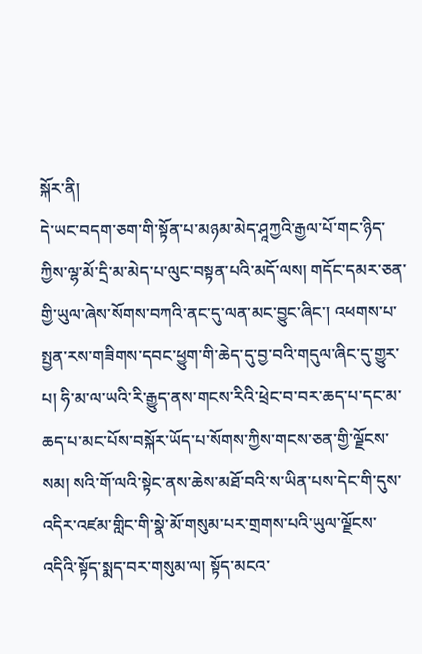སྐོར་ནི།
དེ་ཡང་བདག་ཅག་གི་སྟོན་པ་མཉམ་མེད་ཤཱཀྱའི་རྒྱལ་པོ་གང་ཉིད་ཀྱིས་ལྷ་མོ་དྲི་མ་མེད་པ་ལུང་བསྟན་པའི་མདོ་ལས། གདོང་དམར་ཅན་གྱི་ཡུལ་ཞེས་སོགས་བཀའི་ནང་དུ་ལན་མང་བྱུང་ཞིང་། འཕགས་པ་སྤྱན་རས་གཟིགས་དབང་ཕྱུག་གི་ཆེད་དུ་བྱ་བའི་གདུལ་ཞིང་དུ་གྱུར་པ། ཧི་མ་ལ་ཡའི་རི་རྒྱུད་ནས་གངས་རིའི་ཕྲེང་བ་བར་ཆད་པ་དང་མ་ཆད་པ་མང་པོས་བསྐོར་ཡོད་པ་སོགས་ཀྱིས་གངས་ཅན་གྱི་ལྗོངས་སམ། སའི་གོ་ལའི་སྟེང་ནས་ཆེས་མཐོ་བའི་ས་ཡིན་པས་དེང་གི་དུས་འདིར་འཛམ་གླིང་གི་སྣེ་མོ་གསུམ་པར་གྲགས་པའི་ཡུལ་ལྗོངས་འདིའི་སྟོད་སྨད་བར་གསུམ་ལ། སྟོད་མངའ་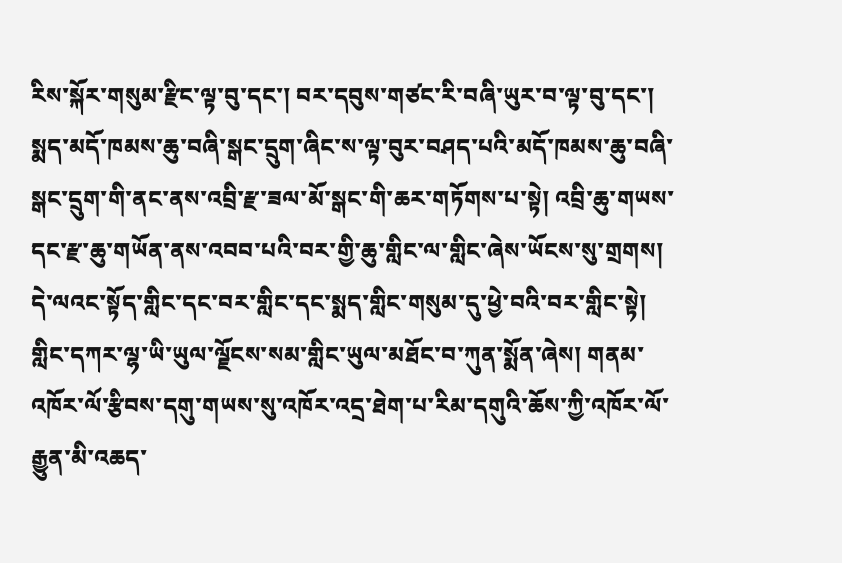རིས་སྐོར་གསུམ་རྫིང་ལྟ་བུ་དང་། བར་དབུས་གཙང་རི་བཞི་ཡུར་བ་ལྟ་བུ་དང་། སྨད་མདོ་ཁམས་ཆུ་བཞི་སྒང་དྲུག་ཞིང་ས་ལྟ་བུར་བཤད་པའི་མདོ་ཁམས་ཆུ་བཞི་སྒང་དྲུག་གི་ནང་ནས་འབྲི་རྫ་ཟལ་མོ་སྒང་གི་ཆར་གཏོགས་པ་སྟེ། འབྲི་ཆུ་གཡས་དང་རྫ་ཆུ་གཡོན་ནས་འབབ་པའི་བར་གྱི་ཆུ་གླིང་ལ་གླིང་ཞེས་ཡོངས་སུ་གྲགས། དེ་ལའང་སྟོད་གླིང་དང་བར་གླིང་དང་སྨད་གླིང་གསུམ་དུ་ཕྱེ་བའི་བར་གླིང་སྟེ། གླིང་དཀར་ལྷ་ཡི་ཡུལ་ལྗོངས་སམ་གླིང་ཡུལ་མཐོང་བ་ཀུན་སྨོན་ཞེས། གནམ་འཁོར་ལོ་རྩིབས་དགུ་གཡས་སུ་འཁོར་འདྲ་ཐེག་པ་རིམ་དགུའི་ཆོས་ཀྱི་འཁོར་ལོ་རྒྱུན་མི་འཆད་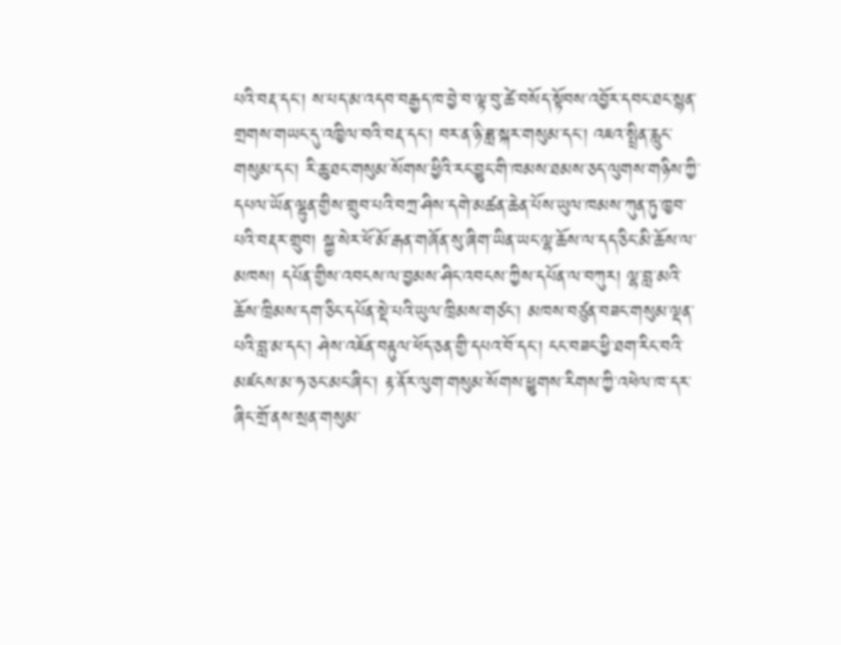པའི་བརྡ་དང་། ས་པད་མ་འདབ་བརྒྱད་ཁ་བྱེ་བ་ལྟ་བུ་ཚེ་བསོད་སྟོབས་འབྱོར་དབང་ཐང་སྙན་གྲགས་གཡང་དུ་འཁྱིལ་བའི་བརྡ་དང་། བར་ན་ཉི་ཟླ་སྐར་གསུམ་དང་། འཇའ་སྤྲིན་རླུང་གསུམ་དང་། རི་ཆུ་ཐང་གསུམ་སོགས་ཕྱིའི་རང་བྱུང་གི་ཁམས་ཐམས་ཅད་ལུགས་གཉིས་ཀྱི་དཔལ་ཡོན་ལྷུན་གྱིས་གྲུབ་པའི་བཀྲ་ཤིས་དགེ་མཚན་ཆེན་པོས་ཡུལ་ཁམས་ཀུན་ཏུ་ཁྱབ་པའི་བརྡར་གྲུབ། སྐྱ་སེར་ཕོ་མོ་རྒན་གཞོན་སུ་ཞིག་ཡིན་ཡང་ལྷ་ཆོས་ལ་དད་ཅིང་མི་ཆོས་ལ་མཁས། དཔོན་གྱིས་འབངས་ལ་བྱམས་ཤིང་འབངས་ཀྱིས་དཔོན་ལ་བཀུར། ལྷ་བླ་མའི་ཆོས་ཁྲིམས་དག་ཅིང་དཔོན་སྡེ་པའི་ཡུལ་ཁྲིམས་གཙང་། མཁས་བཙུན་བཟང་གསུམ་ལྡན་པའི་བླ་མ་དང་། ཤེས་འཇོན་བརྟུལ་ཕོད་ཅན་གྱི་དཔའ་བོ་དང་། ངང་བཟང་ཕྱི་ཐག་རིང་བའི་མཛངས་མ་ཧ་ཅང་མང་ཞིང་། རྟ་ནོར་ལུག་གསུམ་སོགས་ཕྱུགས་རིགས་ཀྱི་འཕེལ་ཁ་དར་ཞིང་གྲོ་ནས་སྲན་གསུམ་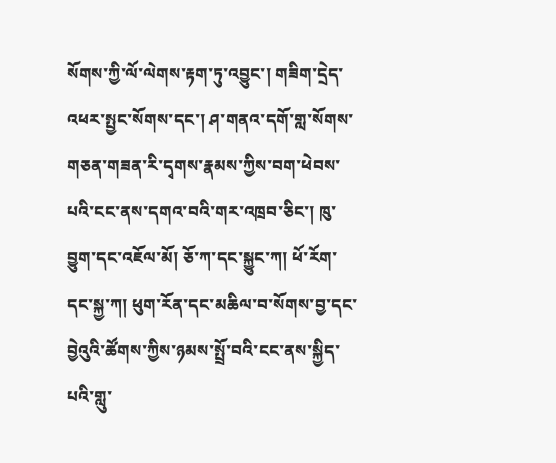སོགས་ཀྱི་ལོ་ལེགས་རྟག་ཏུ་འབྱུང་། གཟིག་དྲེད་འཕར་སྤྱང་སོགས་དང་། ཤ་གནའ་དགོ་གླ་སོགས་གཅན་གཟན་རི་དྭགས་རྣམས་ཀྱིས་བག་ཕེབས་པའི་ངང་ནས་དགའ་བའི་གར་འཁྲབ་ཅིང་། ཁུ་བྱུག་དང་འཇོལ་མོ། ཅོ་ཀ་དང་སྐྱུང་ཀ། ཕོ་རོག་དང་སྐྱ་ཀ། ཕུག་རོན་དང་མཆིལ་བ་སོགས་བྱ་དང་བྱེའུའི་ཚོགས་ཀྱིས་ཉམས་སྤྲོ་བའི་ངང་ནས་སྐྱིད་པའི་གླུ་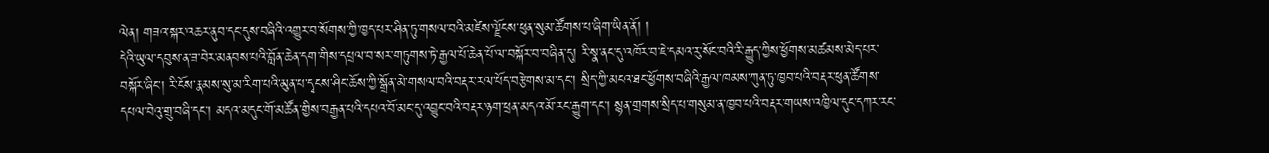ལེན། གཟའ་སྐར་འཆར་ནུབ་དང་དུས་བཞིའི་འགྱུར་བ་སོགས་ཀྱི་ཁྱད་པར་ཤིན་ཏུ་གསལ་བའི་མཛེས་ལྗོངས་ཕུན་སུམ་ཚོགས་པ་ཞིག་ཡིན་ནོ། །
དེའི་ཡུལ་དབུས་ན་ཟ་བེར་མནབས་པའི་བློན་ཆེན་དག་གིས་དཔྲལ་བ་སར་གཏུགས་ཏེ་རྒྱལ་པོ་ཆེན་པོ་ལ་བསྐོར་བ་བཞིན་དུ། རི་སྣ་ནང་དུ་འཁོར་བ་ཇེ་དམའ་རུ་སོང་བའི་རི་རྒྱུད་ཀྱིས་ཕྱོགས་མཚམས་མེད་པར་བསྐོར་ཞིང་། རི་ངོས་རྣམས་སུ་མ་རིག་པའི་མུན་པ་དྭངས་ཤིང་ཆོས་ཀྱི་སྒྲོན་མེ་གསལ་བའི་བརྡར་རལ་པོད་བརྩེགས་མ་དང་། སྲིད་ཀྱི་མངའ་ཐང་ཕྱོགས་བཞིའི་རྒྱལ་ཁམས་ཀུན་ཏུ་ཁྱབ་པའི་བརྡར་ཕུན་ཚོགས་དཔལ་བེའུ་གྲུ་བཞི་དང་། མདའ་མདུང་གོ་མཚོན་གྱིས་བརྒྱན་པའི་དཔའ་བོ་མང་དུ་འབྱུང་བའི་བརྡར་ཉག་ཕྲན་མདའ་མོ་རང་རྒྱུག་དང་། སྙན་གྲགས་སྲིད་པ་གསུམ་ན་ཁྱབ་པའི་བརྡར་གཡས་འཁྱིལ་དུང་དཀར་རང་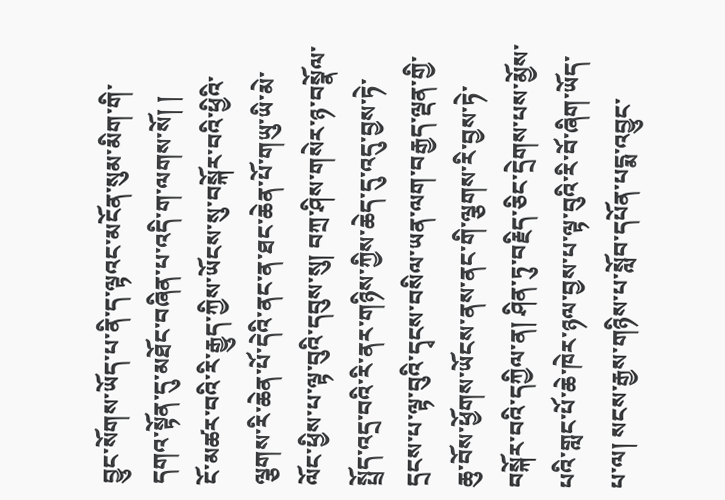བྱུང་སོགས་ཡོད་པ་ནི་ད་ལྟའང་མངོན་སུམ་མིག་གི་དགའ་སྟོན་དུ་མཐོང་བཞིན་པ་འདི་ག་ལགས་སོ། །
ངོ་མཚར་བའི་རི་རྒྱུད་ཀྱིས་ཡོངས་སུ་བསྐོར་བའི་ཕྱིའི་ལྕགས་རི་ཆེན་པོ་དེའི་ནང་ན་ཐང་ཆེན་པོ་གཡུ་ཡི་མེ་ལོང་ཕྱིས་པ་ལྟ་བུའི་དབུས་སུ། བཀྲ་ཤིས་གསེར་ཉ་བསྣོལ་སྤྲོད་འདྲ་བའི་རི་ནར་གཉིས་ཀྱིས་ཆེད་དུ་འདུ་བྱས་ཏེ་དྲངས་པ་ལྟ་བུའི་དྭངས་བསིལ་ཡན་ལག་བརྒྱད་ལྡན་གྱི་ཆུ་བོས་ཕྱོགས་ཡོངས་ནས་ནང་གི་ལྕགས་རི་བྱས་ཏེ་བསྐོར་བའི་དཀྱིལ་ན། ཤིན་ཏུ་བརྗིད་ཅིང་དྲེགས་པས་མྱོས་པའི་གླང་པོ་ཆེ་ཁེར་ཉལ་བྱས་པ་ལྟ་བུའི་རི་བོ་ཞིག་ཡོད་པ་ལ། སངས་རྒྱས་གཉིས་པ་སློབ་དཔོན་པདྨ་འབྱུང་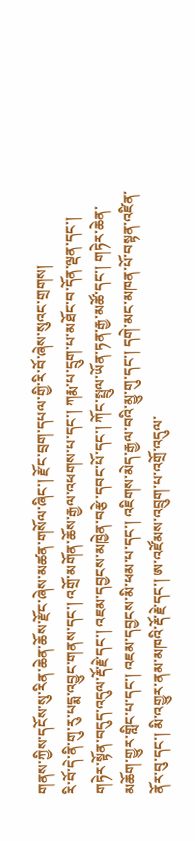གནས་ཀྱིས་དངོས་སུ་རིན་ཆེན་ཆོས་རྫོང་ཞེས་མཚན་གསོལ་ཞིང་། རྫོང་བྲག་དཔལ་གྱི་རི་བོ་ཞེས་སུའང་གྲགས།
རི་བོ་དེ་ནི་གུ་རུ་པདྨ་འབྱུང་གནས་དང་། འགྲོ་མགོན་ཆོས་རྒྱལ་འཕགས་པ་དང་། ཀརྨ་པ་དྲུག་པ་མཐོང་བ་དོན་ལྡན་དང་། གཏེར་སྟོན་བདུད་འདུལ་རྡོ་རྗེ་དང་། འཇམ་དབྱངས་མཁྱེན་བརྩེ་དབང་པོ་དང་། ཀོང་སྤྲུལ་ཡོན་ཏན་རྒྱ་མཚོ་དང་། གཏེར་ཆེན་མཆོག་གྱུར་གླིང་པ་དང་། འཇམ་དབྱངས་མི་ཕམ་པ་དང་། འཇིགས་མེད་རྒྱལ་བའི་མྱུ་གུ་དང་། དགེ་མང་མཁན་པོ་བསྟན་འཛིན་ནོར་བུ་དང་། མི་འགྱུར་ནམ་མཁའི་རྡོ་རྗེ་དང་། ཨ་འཛོམས་འབྲུག་པ་འགྲོ་འདུལ་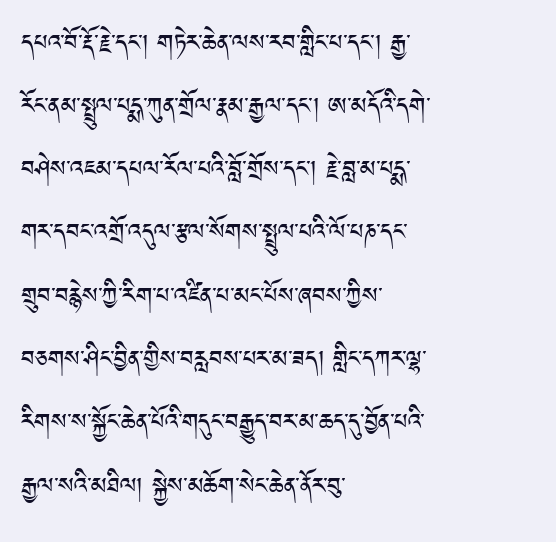དཔའ་བོ་རྡོ་རྗེ་དང་། གཏེར་ཆེན་ལས་རབ་གླིང་པ་དང་། རྒྱ་རོང་ནམ་སྤྲུལ་པདྨ་ཀུན་གྲོལ་རྣམ་རྒྱལ་དང་། ཨ་མདོའི་དགེ་བཤེས་འཇམ་དཔལ་རོལ་པའི་བློ་གྲོས་དང་། རྗེ་བླ་མ་པདྨ་གར་དབང་འགྲོ་འདུལ་རྩལ་སོགས་སྤྲུལ་པའི་ལོ་པཎ་དང་གྲུབ་བརྙེས་ཀྱི་རིག་པ་འཛིན་པ་མང་པོས་ཞབས་ཀྱིས་བཅགས་ཤིང་བྱིན་གྱིས་བརླབས་པར་མ་ཟད། གླིང་དཀར་ལྷ་རིགས་ས་སྐྱོང་ཆེན་པོའི་གདུང་བརྒྱུད་བར་མ་ཆད་དུ་བྱོན་པའི་རྒྱལ་སའི་མཐིལ། སྐྱེས་མཆོག་སེང་ཆེན་ནོར་བུ་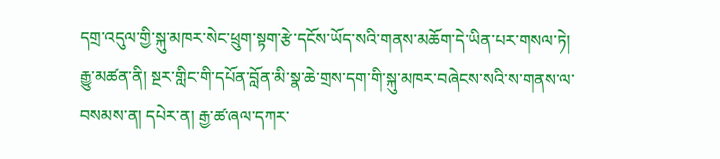དགྲ་འདུལ་གྱི་སྐུ་མཁར་སེང་ཕྲུག་སྟག་རྩེ་དངོས་ཡོད་སའི་གནས་མཆོག་དེ་ཡིན་པར་གསལ་ཏེ།
རྒྱུ་མཚན་ནི། སྔར་གླིང་གི་དཔོན་བློན་མི་སྣ་ཆེ་གྲས་དག་གི་སྐུ་མཁར་བཞེངས་སའི་ས་གནས་ལ་བསམས་ན། དཔེར་ན། རྒྱ་ཚ་ཞལ་དཀར་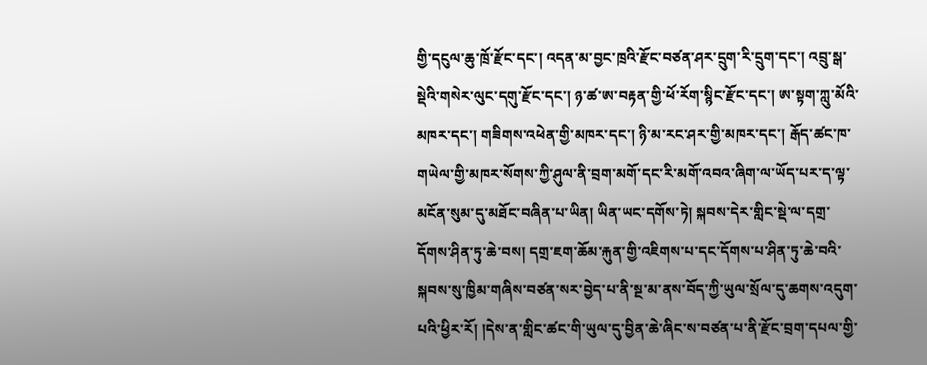གྱི་དངུལ་ཆུ་ཁྲོ་རྫོང་དང་། འདན་མ་བྱང་ཁྲའི་རྫོང་བཙན་ཤར་དྲུག་རི་དྲུག་དང་། འབྲུ་སྒ་སྡེའི་གསེར་ལུང་དགུ་རྫོང་དང་། ཉ་ཚ་ཨ་བརྟན་གྱི་ཕོ་རོག་སྙིང་རྫོང་དང་། ཨ་སྟག་ཀླུ་མོའི་མཁར་དང་། གཟིགས་འཕེན་གྱི་མཁར་དང་། ཉི་མ་རང་ཤར་གྱི་མཁར་དང་། རྒོད་ཚང་ཁ་གཡེལ་གྱི་མཁར་སོགས་ཀྱི་ཤུལ་ནི་བྲག་མགོ་དང་རི་མགོ་འབའ་ཞིག་ལ་ཡོད་པར་ད་ལྟ་མངོན་སུམ་དུ་མཐོང་བཞིན་པ་ཡིན། ཡིན་ཡང་དགོས་ཏེ། སྐབས་དེར་གླིང་སྡེ་ལ་དགྲ་དོགས་ཤིན་ཏུ་ཆེ་བས། དགྲ་ཇག་ཆོམ་རྐུན་གྱི་འཇིགས་པ་དང་དོགས་པ་ཤིན་ཏུ་ཆེ་བའི་སྐབས་སུ་ཁྱིམ་གཞིས་བཙན་སར་བྱེད་པ་ནི་སྔ་མ་ནས་བོད་ཀྱི་ཡུལ་སྲོལ་དུ་ཆགས་འདུག་པའི་ཕྱིར་རོ། །དེས་ན་གླིང་ཚང་གི་ཡུལ་དུ་བྱིན་ཆེ་ཞིང་ས་བཙན་པ་ནི་རྫོང་བྲག་དཔལ་གྱི་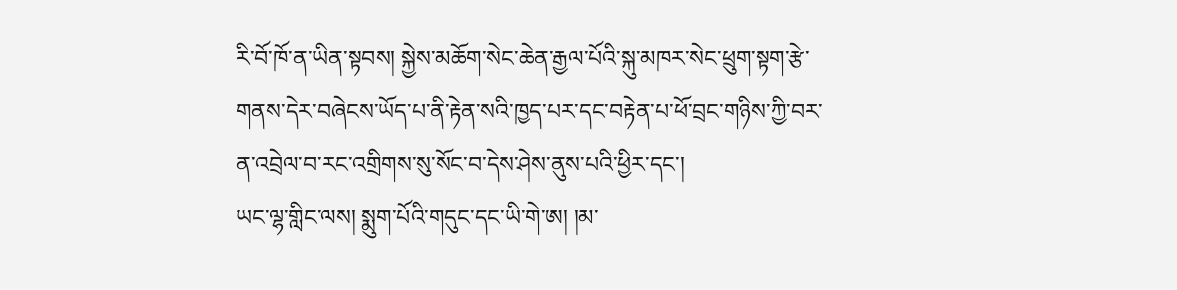རི་བོ་ཁོ་ན་ཡིན་སྟབས། སྐྱེས་མཆོག་སེང་ཆེན་རྒྱལ་པོའི་སྐུ་མཁར་སེང་ཕྲུག་སྟག་རྩེ་གནས་དེར་བཞེངས་ཡོད་པ་ནི་རྟེན་སའི་ཁྱད་པར་དང་བརྟེན་པ་ཕོ་བྲང་གཉིས་ཀྱི་བར་ན་འབྲེལ་བ་རང་འགྲིགས་སུ་སོང་བ་དེས་ཤེས་ནུས་པའི་ཕྱིར་དང་།
ཡང་ལྷ་གླིང་ལས། སྨུག་པོའི་གདུང་དང་ཡི་གེ་ཨ། །མ་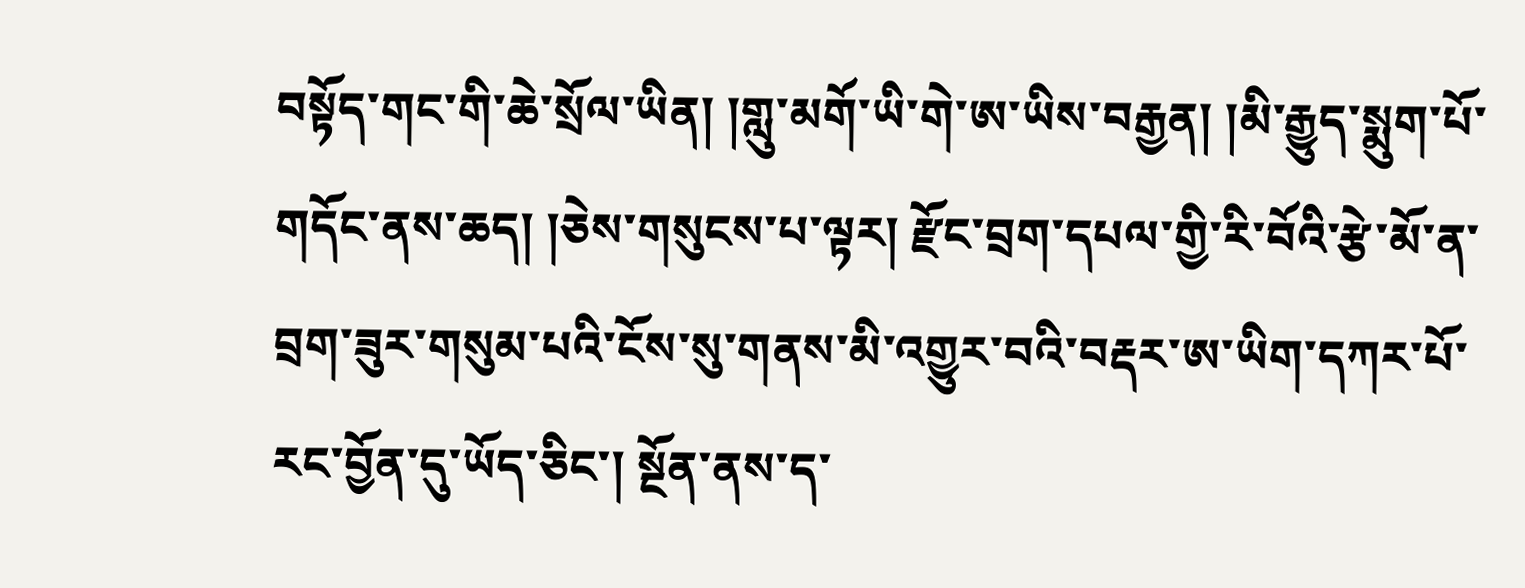བསྟོད་གང་གི་ཆེ་སྲོལ་ཡིན། །གླུ་མགོ་ཡི་གེ་ཨ་ཡིས་བརྒྱན། །མི་རྒྱུད་སྨུག་པོ་གདོང་ནས་ཆད། །ཅེས་གསུངས་པ་ལྟར། རྫོང་བྲག་དཔལ་གྱི་རི་བོའི་རྩེ་མོ་ན་བྲག་ཟུར་གསུམ་པའི་ངོས་སུ་གནས་མི་འགྱུར་བའི་བརྡར་ཨ་ཡིག་དཀར་པོ་རང་བྱོན་དུ་ཡོད་ཅིང་། སྔོན་ནས་ད་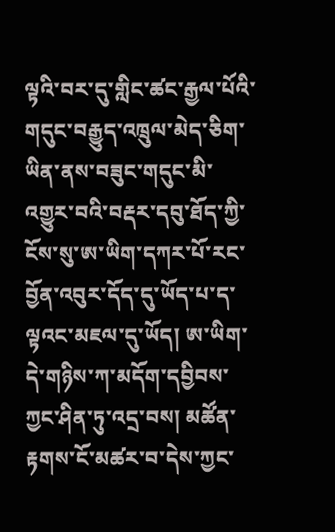ལྟའི་བར་དུ་གླིང་ཚང་རྒྱལ་པོའི་གདུང་བརྒྱུད་འཁྲུལ་མེད་ཅིག་ཡིན་ནས་བཟུང་གདུང་མི་འགྱུར་བའི་བརྡར་དབུ་ཐོད་ཀྱི་ངོས་སུ་ཨ་ཡིག་དཀར་པོ་རང་བྱོན་འབུར་དོད་དུ་ཡོད་པ་ད་ལྟའང་མཇལ་དུ་ཡོད། ཨ་ཡིག་དེ་གཉིས་ཀ་མདོག་དབྱིབས་ཀྱང་ཤིན་ཏུ་འདྲ་བས། མཚོན་རྟགས་ངོ་མཚར་བ་དེས་ཀྱང་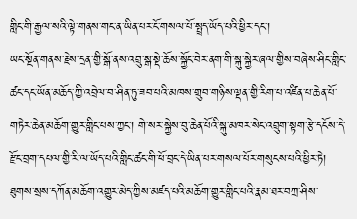གླིང་གི་རྒྱལ་སའི་ལྟེ་གནས་གང་ན་ཡིན་པར་ངོ་གསལ་པོ་སྤྲད་ཡོད་པའི་ཕྱིར་དང་།
ཡང་སྔོན་གནས་རྗེས་དྲན་གྱི་སྒོ་ནས་འབྲུ་སྒ་སྡེ་ཆོས་སྐྱོང་བེར་ནག་གི་སྐུ་སྐྱེར་ཞལ་གྱིས་བཞེས་ཤིང་གླིང་ཚང་དང་ཡོན་མཆོད་ཀྱི་འབྲེལ་བ་ཤིན་ཏུ་ཟབ་པའི་མཁས་གྲུབ་གཉིས་ལྡན་གྱི་རིག་པ་འཛིན་པ་ཆེན་པོ་གཏེར་ཆེན་མཆོག་གྱུར་གླིང་པས་ཀྱང་། གེ་སར་སྐྱེས་བུ་ཆེན་པོའི་སྐུ་མཁར་སེང་འབྲུག་སྟག་རྩེ་དངོས་དེ་རྫོང་བྲག་དཔལ་གྱི་རི་ལ་ཡོད་པའི་གླིང་ཚང་གི་ཕོ་བྲང་དེ་ཡིན་པར་གསལ་པོར་གསུངས་པའི་ཕྱིར་ཏེ། ཐུགས་སྲས་དཀོན་མཆོག་འགྱུར་མེད་ཀྱིས་མཛད་པའི་མཆོག་གྱུར་གླིང་པའི་རྣམ་ཐར་བཀྲ་ཤིས་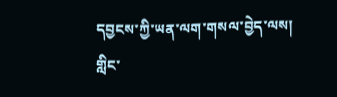དབྱངས་ཀྱི་ཡན་ལག་གསལ་བྱེད་ལས། གླིང་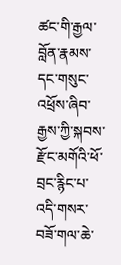ཚང་གི་རྒྱལ་བློན་རྣམས་དང་གསུང་འཕྲོས་ཞིབ་རྒྱས་ཀྱི་སྐབས་རྫོང་མགོའི་ཕོ་བྲང་རྙིང་པ་འདི་གསར་བཟོ་གལ་ཆེ་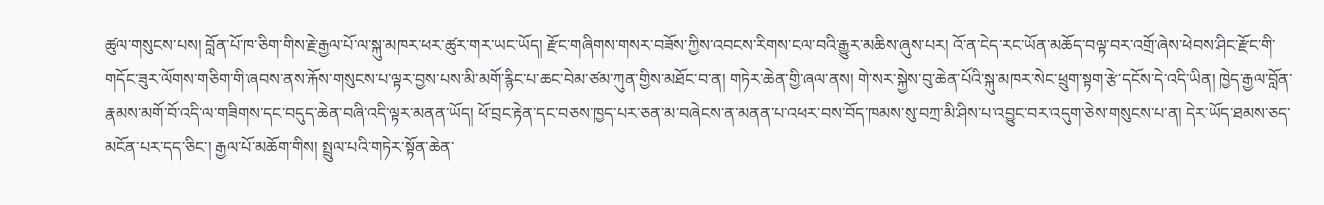ཚུལ་གསུངས་པས། བློན་པོ་ཁ་ཅིག་གིས་རྗེ་རྒྱལ་པོ་ལ་སྐུ་མཁར་ཕར་ཚུར་གར་ཡང་ཡོད། རྫོང་གཞིགས་གསར་བཟོས་ཀྱིས་འབངས་རིགས་ངལ་བའི་རྒྱུར་མཆིས་ཞུས་པར། འོ་ན་ངེད་རང་ཡོན་མཆོད་བལྟ་བར་འགྲོ་ཞེས་ཕེབས་ཤིང་རྫོང་གི་གདོང་ཟུར་ལོགས་གཅིག་གི་ཞབས་ནས་རྐོས་གསུངས་པ་ལྟར་བྱས་པས་མི་མགོ་རྙིང་པ་ཆང་བེམ་ཙམ་ཀུན་གྱིས་མཐོང་བ་ན། གཏེར་ཆེན་གྱི་ཞལ་ནས། གེ་སར་སྐྱེས་བུ་ཆེན་པོའི་སྐུ་མཁར་སེང་ཕྲུག་སྟག་རྩེ་དངོས་དེ་འདི་ཡིན། ཁྱེད་རྒྱལ་བློན་རྣམས་མགོ་བོ་འདི་ལ་གཟིགས་དང་བདུད་ཆེན་བཞི་འདི་ལྟར་མནན་ཡོད། ཕོ་བྲང་རྟེན་དང་བཅས་ཁྱད་པར་ཅན་མ་བཞེངས་ན་མནན་པ་འཕར་བས་བོད་ཁམས་སུ་བཀྲ་མི་ཤིས་པ་འབྱུང་བར་འདུག་ཅེས་གསུངས་པ་ན། དེར་ཡོད་ཐམས་ཅད་མངོན་པར་དད་ཅིང་། རྒྱལ་པོ་མཆོག་གིས། སྤྲུལ་པའི་གཏེར་སྟོན་ཆེན་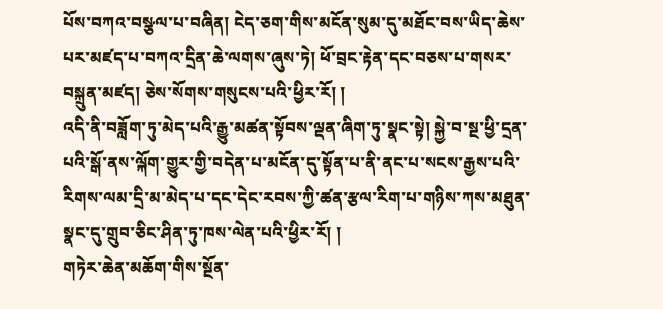པོས་བཀའ་བསྩལ་པ་བཞིན། ངེད་ཅག་གིས་མངོན་སུམ་དུ་མཐོང་བས་ཡིད་ཆེས་པར་མཛད་པ་བཀའ་དྲིན་ཆེ་ལགས་ཞུས་ཏེ། ཕོ་བྲང་རྟེན་དང་བཅས་པ་གསར་བསྐྲུན་མཛད། ཅེས་སོགས་གསུངས་པའི་ཕྱིར་རོ། །
འདི་ནི་བཟློག་ཏུ་མེད་པའི་རྒྱུ་མཚན་སྟོབས་ལྡན་ཞིག་ཏུ་སྣང་སྟེ། སྐྱེ་བ་སྔ་ཕྱི་དྲན་པའི་སྒོ་ནས་ལྐོག་གྱུར་གྱི་བདེན་པ་མངོན་དུ་སྟོན་པ་ནི་ནང་པ་སངས་རྒྱས་པའི་རིགས་ལམ་དྲི་མ་མེད་པ་དང་དེང་རབས་ཀྱི་ཚན་རྩལ་རིག་པ་གཉིས་ཀས་མཐུན་སྣང་དུ་གྲུབ་ཅིང་ཤིན་ཏུ་ཁས་ལེན་པའི་ཕྱིར་རོ། །
གཏེར་ཆེན་མཆོག་གིས་སྔོན་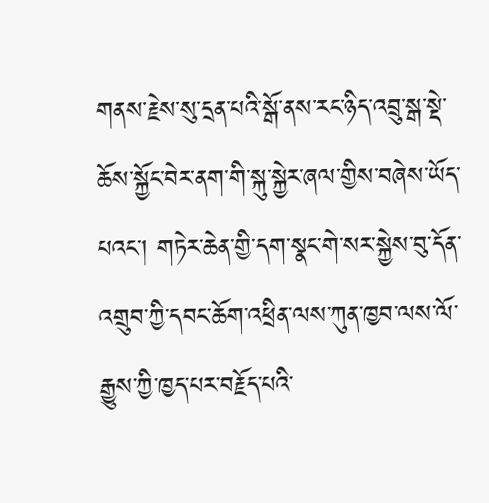གནས་རྗེས་སུ་དྲན་པའི་སྒོ་ནས་རང་ཉིད་འབྲུ་སྒ་སྡེ་ཆོས་སྐྱོང་བེར་ནག་གི་སྐུ་སྐྱེར་ཞལ་གྱིས་བཞེས་ཡོད་པའང་། གཏེར་ཆེན་གྱི་དག་སྣང་གེ་སར་སྐྱེས་བུ་དོན་འགྲུབ་ཀྱི་དབང་ཆོག་འཕྲིན་ལས་ཀུན་ཁྱབ་ལས་ལོ་རྒྱུས་ཀྱི་ཁྱད་པར་བརྗོད་པའི་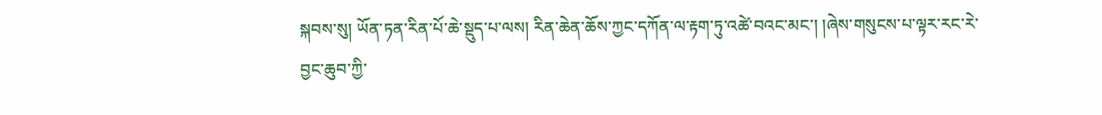སྐབས་སུ། ཡོན་ཏན་རིན་པོ་ཆེ་སྡུད་པ་ལས། རིན་ཆེན་ཆོས་ཀྱང་དཀོན་ལ་རྟག་ཏུ་འཚེ་བའང་མང་། །ཞེས་གསུངས་པ་ལྟར་རང་རེ་བྱང་ཆུབ་ཀྱི་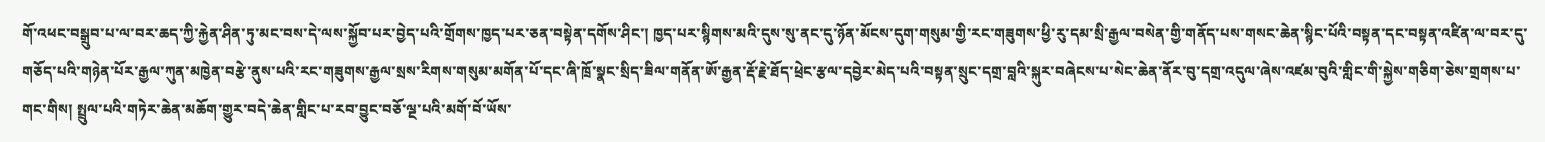གོ་འཕང་བསྒྲུབ་པ་ལ་བར་ཆད་ཀྱི་རྐྱེན་ཤིན་ཏུ་མང་བས་དེ་ལས་སྐྱོབ་པར་བྱེད་པའི་གྲོགས་ཁྱད་པར་ཅན་བསྟེན་དགོས་ཤིང་། ཁྱད་པར་སྙིགས་མའི་དུས་སུ་ནང་དུ་ཉོན་མོངས་དུག་གསུམ་གྱི་རང་གཟུགས་ཕྱི་རུ་དམ་སྲི་རྒྱལ་བསེན་གྱི་གནོད་པས་གསང་ཆེན་སྙིང་པོའི་བསྟན་དང་བསྟན་འཛིན་ལ་བར་དུ་གཅོད་པའི་གཉེན་པོར་རྒྱལ་ཀུན་མཁྱེན་བརྩེ་ནུས་པའི་རང་གཟུགས་རྒྱལ་སྲས་རིགས་གསུམ་མགོན་པོ་དང་ཞི་ཁྲོ་སྣང་སྲིད་ཟིལ་གནོན་ཨོ་རྒྱན་རྡོ་རྗེ་ཐོད་ཕྲེང་རྩལ་དབྱེར་མེད་པའི་བསྟན་སྲུང་དགྲ་བླའི་སྐུར་བཞེངས་པ་སེང་ཆེན་ནོར་བུ་དགྲ་འདུལ་ཞེས་འཛམ་བུའི་གླིང་གི་སྐྱེས་གཅིག་ཅེས་གྲགས་པ་གང་གིས། སྤྲུལ་པའི་གཏེར་ཆེན་མཆོག་གྱུར་བདེ་ཆེན་གླིང་པ་རབ་བྱུང་བཅོ་ལྔ་པའི་མགོ་བོ་ཡོས་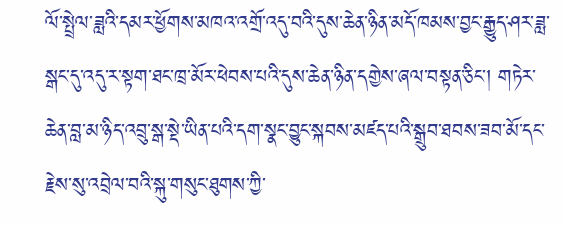ལོ་སྤྲེལ་ཟླའི་དམར་ཕྱོགས་མཁའ་འགྲོ་འདུ་བའི་དུས་ཆེན་ཉིན་མདོ་ཁམས་བྱང་རྒྱུད་ཤར་ཟླ་སྒང་དུ་འདུ་ར་སྟག་ཐང་ཁྲ་མོར་ཕེབས་པའི་དུས་ཆེན་ཉིན་དགྱེས་ཞལ་བསྟན་ཅིང་། གཏེར་ཆེན་བླ་མ་ཉིད་འབྲུ་སྒ་སྡེ་ཡིན་པའི་དག་སྣང་བྱུང་སྐབས་མཛད་པའི་སྒྲུབ་ཐབས་ཟབ་མོ་དང་རྗེས་སུ་འབྲེལ་བའི་སྐུ་གསུང་ཐུགས་ཀྱི་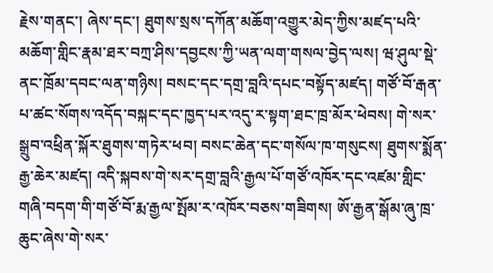རྗེས་གནང་། ཞེས་དང་། ཐུགས་སྲས་དཀོན་མཆོག་འགྱུར་མེད་ཀྱིས་མཛད་པའི་མཆོག་གླིང་རྣམ་ཐར་བཀྲ་ཤིས་དབྱངས་ཀྱི་ཡན་ལག་གསལ་བྱེད་ལས། ཝ་ཤུལ་སྡེ་ནང་ཁྲོམ་དབང་ལན་གཉིས། བསང་དང་དགྲ་བླའི་དཔང་བསྟོད་མཛད། གཙོ་བོ་རྒན་པ་ཚང་སོགས་འདོད་བསྐང་དང་ཁྱད་པར་འདུ་ར་སྟག་ཐང་ཁྲ་མོར་ཕེབས། གེ་སར་སྒྲུབ་འཕྲིན་སྐོར་ཐུགས་གཏེར་ཕབ། བསང་ཆེན་དང་གསོལ་ཁ་གསུངས། ཐུགས་སྨོན་རྒྱ་ཆེར་མཛད། འདི་སྐབས་གེ་སར་དགྲ་བླའི་རྒྱལ་པོ་གཙོ་འཁོར་དང་འཛམ་གླིང་གཞི་བདག་གི་གཙོ་བོ་རྨ་རྒྱལ་སྤོམ་ར་འཁོར་བཅས་གཟིགས། ཨོ་རྒྱན་སྒོམ་ཞུ་ཁྲ་ཆུང་ཞེས་གེ་སར་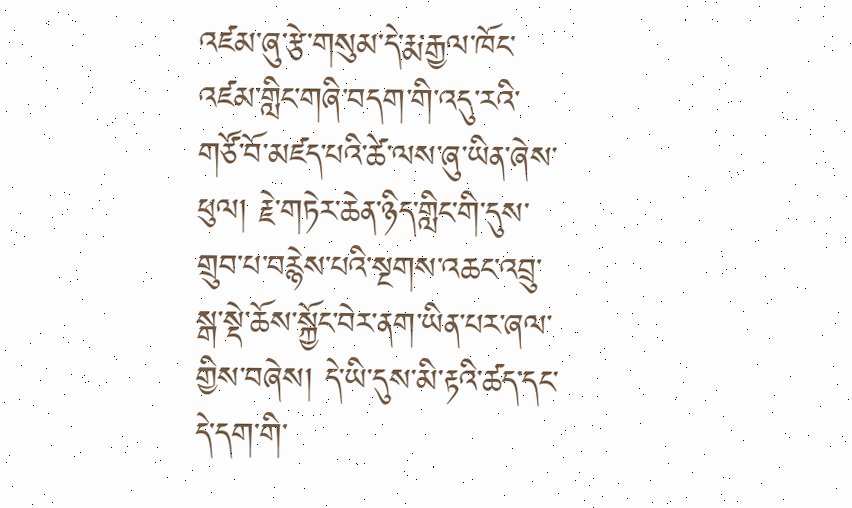འཛམ་ཞུ་རྩེ་གསུམ་དེ་རྨ་རྒྱལ་ཁོང་འཛམ་གླིང་གཞི་བདག་གི་འདུ་རའི་གཙོ་བོ་མཛད་པའི་ཚེ་ལས་ཞུ་ཡིན་ཞེས་ཕུལ། རྗེ་གཏེར་ཆེན་ཉིད་གླིང་གི་དུས་གྲུབ་པ་བརྙེས་པའི་སྔགས་འཆང་འབྲུ་སྒ་སྡེ་ཆོས་སྐྱོང་བེར་ནག་ཡིན་པར་ཞལ་གྱིས་བཞེས། དེ་ཡི་དུས་མི་རྟའི་ཚད་དང་དེ་དག་གི་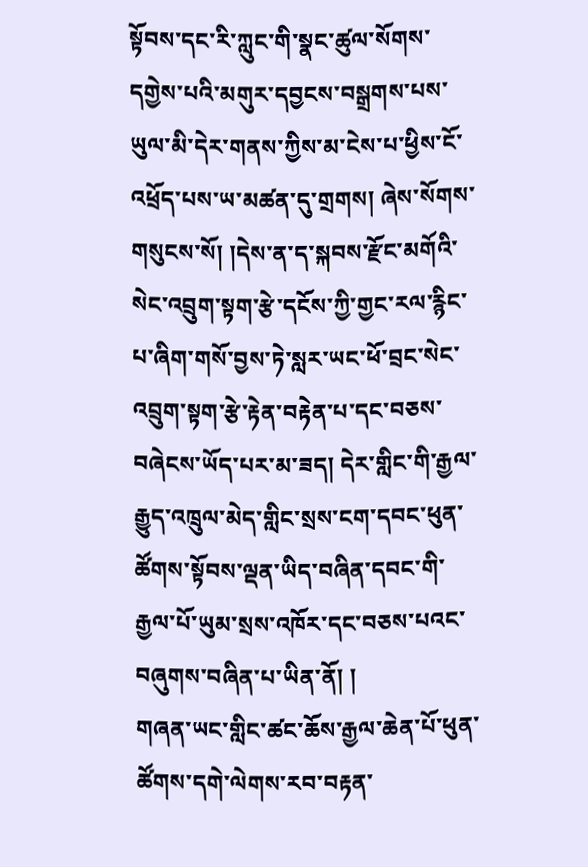སྟོབས་དང་རི་ཀླུང་གི་སྣང་ཚུལ་སོགས་དགྱེས་པའི་མགུར་དབྱངས་བསྒྲགས་པས་ཡུལ་མི་དེར་གནས་ཀྱིས་མ་ངེས་པ་ཕྱིས་ངོ་འཕྲོད་པས་ཡ་མཚན་དུ་གྲགས། ཞེས་སོགས་གསུངས་སོ། །དེས་ན་ད་སྐབས་རྫོང་མགོའི་སེང་འབྲུག་སྟག་རྩེ་དངོས་ཀྱི་གྱང་རལ་རྙིང་པ་ཞིག་གསོ་བྱས་ཏེ་སླར་ཡང་ཕོ་བྲང་སེང་འབྲུག་སྟག་རྩེ་རྟེན་བརྟེན་པ་དང་བཅས་བཞེངས་ཡོད་པར་མ་ཟད། དེར་གླིང་གི་རྒྱལ་རྒྱུད་འཁྲུལ་མེད་གླིང་སྲས་ངག་དབང་ཕུན་ཚོགས་སྟོབས་ལྡན་ཡིད་བཞིན་དབང་གི་རྒྱལ་པོ་ཡུམ་སྲས་འཁོར་དང་བཅས་པའང་བཞུགས་བཞིན་པ་ཡིན་ནོ། །
གཞན་ཡང་གླིང་ཚང་ཆོས་རྒྱལ་ཆེན་པོ་ཕུན་ཚོགས་དགེ་ལེགས་རབ་བརྟན་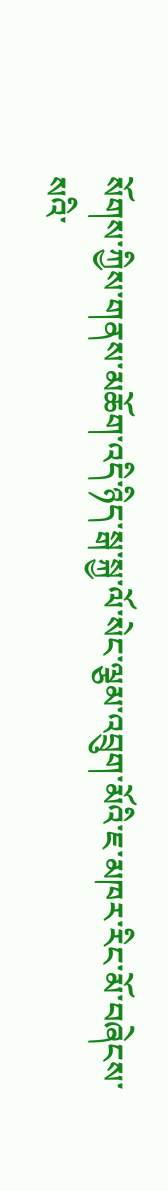སོགས་ཀྱིས་གནས་མཆོག་འདི་ཉིད་སྒ་སྐྱ་ལོ་སེང་ལྕམ་འབྲུག་མོའི་ཇ་མཁར་རིང་མོ་བཞེངས་སའི་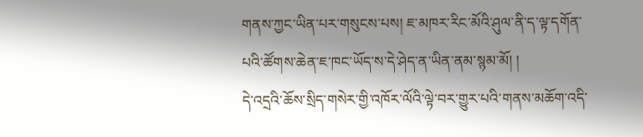གནས་ཀྱང་ཡིན་པར་གསུངས་པས། ཇ་མཁར་རིང་མོའི་ཤུལ་ནི་ད་ལྟ་དགོན་པའི་ཚོགས་ཆེན་ཇ་ཁང་ཡོད་ས་དེ་ཤེད་ན་ཡིན་ནམ་སྙམ་མོ། །
དེ་འདྲའི་ཆོས་སྲིད་གསེར་གྱི་འཁོར་ལོའི་ལྟེ་བར་གྱུར་པའི་གནས་མཆོག་འདི་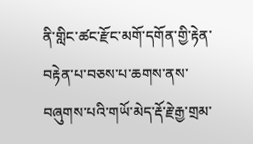ནི་གླིང་ཚང་རྫོང་མགོ་དགོན་གྱི་རྟེན་བརྟེན་པ་བཅས་པ་ཆགས་ནས་བཞུགས་པའི་གཡོ་མེད་རྡོ་རྗེ་རྒྱ་གྲམ་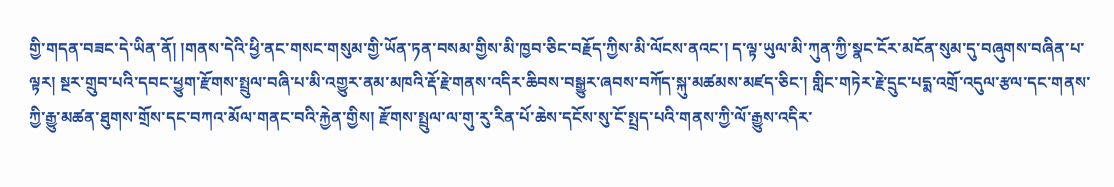གྱི་གདན་བཟང་དེ་ཡིན་ནོ། །གནས་དེའི་ཕྱི་ནང་གསང་གསུམ་གྱི་ཡོན་ཏན་བསམ་གྱིས་མི་ཁྱབ་ཅིང་བརྗོད་ཀྱིས་མི་ལོངས་ནའང་། ད་ལྟ་ཡུལ་མི་ཀུན་ཀྱི་སྣང་ངོར་མངོན་སུམ་དུ་བཞུགས་བཞིན་པ་ལྟར། སྔར་གྲུབ་པའི་དབང་ཕྱུག་རྫོགས་སྤྲུལ་བཞི་པ་མི་འགྱུར་ནམ་མཁའི་རྡོ་རྗེ་གནས་འདིར་ཆིབས་བསྒྱུར་ཞབས་བཀོད་སྐུ་མཚམས་མཛད་ཅིང་། གླིང་གཏེར་རྗེ་དྲུང་པདྨ་འགྲོ་འདུལ་རྩལ་དང་གནས་ཀྱི་རྒྱུ་མཚན་ཐུགས་གྲོས་དང་བཀའ་མོལ་གནང་བའི་རྐྱེན་གྱིས། རྫོགས་སྤྲུལ་ལ་གུ་རུ་རིན་པོ་ཆེས་དངོས་སུ་ངོ་སྤྲད་པའི་གནས་ཀྱི་ལོ་རྒྱུས་འདིར་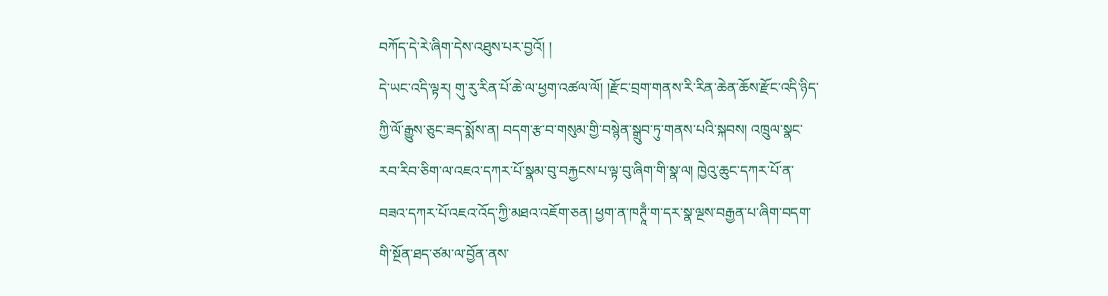བཀོད་དེ་རེ་ཞིག་དེས་འཐུས་པར་བྱའོ། །
དེ་ཡང་འདི་ལྟར། གུ་རུ་རིན་པོ་ཆེ་ལ་ཕྱག་འཚལ་ལོ། །རྫོང་བྲག་གནས་རི་རིན་ཆེན་ཆོས་རྫོང་འདི་ཉིད་ཀྱི་ལོ་རྒྱུས་ཅུང་ཟད་སྨོས་ན། བདག་རྩ་བ་གསུམ་གྱི་བསྙེན་སྒྲུབ་ཏུ་གནས་པའི་སྐབས། འཁྲུལ་སྣང་རབ་རིབ་ཅིག་ལ་འཇའ་དཀར་པོ་སྣམ་བུ་བརྐྱངས་པ་ལྟ་བུ་ཞིག་གི་སྣ་ལ། ཁྱེའུ་ཆུང་དཀར་པོ་ན་བཟའ་དཀར་པོ་འཇའ་འོད་ཀྱི་མཐའ་འཇོག་ཅན། ཕྱག་ན་ཁཊཱྃ་ག་དར་སྣ་ལྔས་བརྒྱན་པ་ཞིག་བདག་གི་སྔོན་ཐད་ཙམ་ལ་བྱོན་ནས་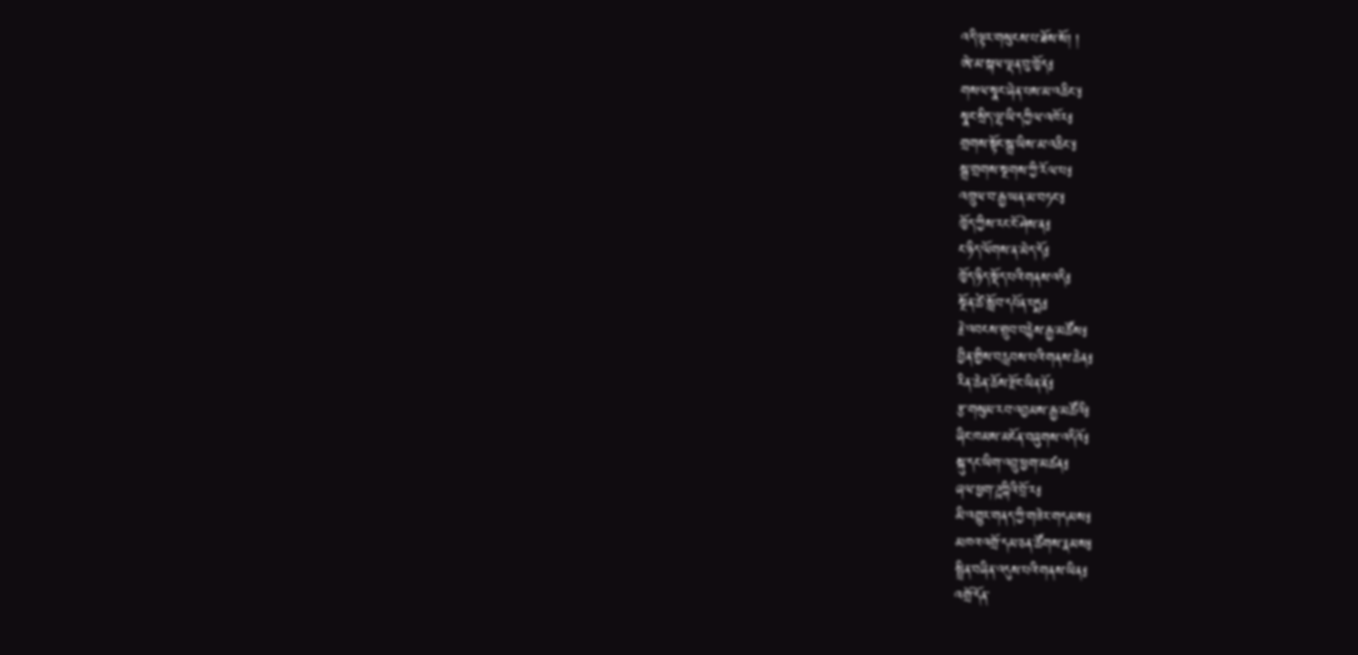འདི་ལྟར་གསུངས་པ་ཐོས་སོ། །
ཨེ་མ་སྐལ་ལྡན་བུ་ཁྱོད༔
གསལ་སྣང་ཞེན་པས་མ་འཆིང་༔
སྣང་སྲིད་ལྷ་ཡི་དཀྱིལ་འཁོར༔
གྲགས་སྟོང་སྒྲ་ཡིས་མ་འཆིང་༔
སྒྲ་གྲགས་སྔགས་ཀྱི་རོལ་པ༔
འཁྲུལ་བ་རྒྱ་ཡན་མ་བཏང་༔
ཁྱོད་ཀྱིས་རང་ངོ་ཤེས་ན༔
ང་ཉིད་ལོགས་ན་མེད་དོ༔
ཁྱོད་ཉིད་སྡོད་པའི་གནས་འདི༔
སྔོན་ཚེ་སློབ་དཔོན་པདྨ༔
རྗེ་འབངས་གྲུབ་བརྙེས་རྒྱ་མཚོས༔
བྱིན་གྱིས་བརླབས་པའི་གནས་ཆེན༔
རིན་ཆེན་ཆོས་རྫོང་ཡིན་ནོ༔
རྩ་གསུམ་རབ་འབྱམས་རྒྱ་མཚོའི༔
ཞིང་ཁམས་མངོན་བཞུགས་འདིའོ༔
སྐུ་དང་ཡིག་འབྲུ་ཕྱག་མཚན༔
ཞལ་ཕྱག་ཌཱཀྐིའི་བྲོ་ར༔
མི་འགྱུར་གནད་ཀྱི་གཟེར་གདམས༔
མཁའ་འགྲོ་དམ་ཅན་ཚོགས་རྣམས༔
སྤྲིན་བཞིན་འདུས་པའི་གནས་ཡིན༔
འགྲོ་དོན་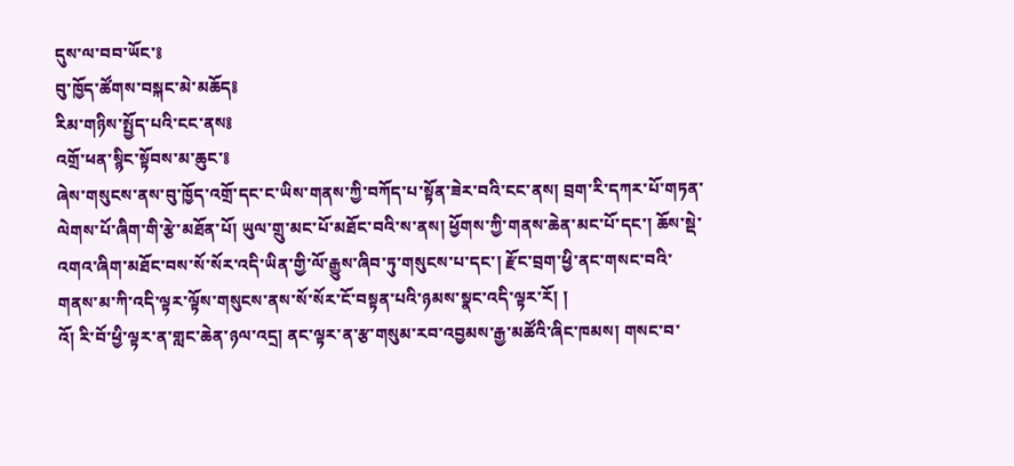དུས་ལ་བབ་ཡོང་༔
བུ་ཁྱོད་ཚོགས་བསྐང་མེ་མཆོད༔
རིམ་གཉིས་སྤྱོད་པའི་ངང་ནས༔
འགྲོ་ཕན་སྙིང་སྟོབས་མ་ཆུང་༔
ཞེས་གསུངས་ནས་བུ་ཁྱོད་འགྲོ་དང་ང་ཡིས་གནས་ཀྱི་བཀོད་པ་སྟོན་ཟེར་བའི་ངང་ནས། བྲག་རི་དཀར་པོ་གཏན་ལེགས་པོ་ཞིག་གི་རྩེ་མཐོན་པོ། ཡུལ་གྲུ་མང་པོ་མཐོང་བའི་ས་ནས། ཕྱོགས་ཀྱི་གནས་ཆེན་མང་པོ་དང་། ཆོས་སྡེ་འགའ་ཞིག་མཐོང་བས་སོ་སོར་འདི་ཡིན་གྱི་ལོ་རྒྱུས་ཞིབ་ཏུ་གསུངས་པ་དང་། རྫོང་བྲག་ཕྱི་ནང་གསང་བའི་གནས་མ་ཀི་འདི་ལྟར་ལྟོས་གསུངས་ནས་སོ་སོར་ངོ་བསྟན་པའི་ཉམས་སྣང་འདི་ལྟར་རོ། །
འོ། རི་བོ་ཕྱི་ལྟར་ན་གླང་ཆེན་ཉལ་འདྲ། ནང་ལྟར་ན་རྩ་གསུམ་རབ་འབྱམས་རྒྱ་མཚོའི་ཞིང་ཁམས། གསང་བ་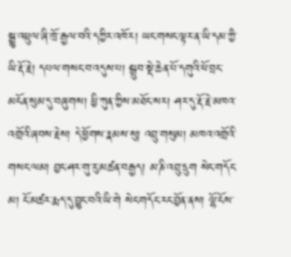སྒྱུ་འཕྲུལ་ཞི་ཁྲོ་རྒྱལ་བའི་དཀྱིར་འཁོར། ཡང་གསང་ལྟར་ན་ཡི་དམ་ཀྱཻ་ཡི་རྡོ་རྗེ། དཔལ་གསང་བ་འདུས་པ། སྒྲུབ་སྡེ་ཆེན་པོ་དགུའི་ཕོ་བྲང་མངོན་སུམ་དུ་བཞུགས། ཕྱི་ཀུན་ཀྱིས་མཐོང་སར། ཤར་དུ་རྡོ་རྗེ་མཁའ་འགྲོའི་ཞབས་རྗེས། དེ་ཕྱོགས་རྣམས་སུ། འབྲུ་གསུམ། མཁའ་འགྲོའི་གསང་ལམ། བྱང་ཤར་གུ་རུ་མཚན་བརྒྱད། མ་ཎི་འབྲུ་དྲུག སེང་གདོང་མ། ངོ་མཚར་རྨད་དུ་བྱུང་བའི་ཡི་གེ སེང་གདོང་རང་བྱོན་ནས། ལྷོ་ངོས་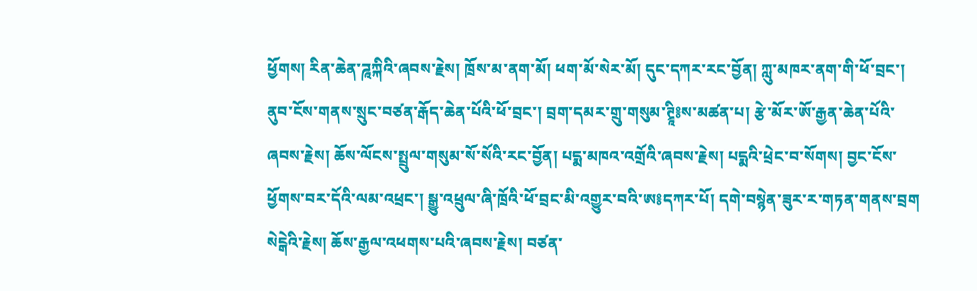ཕྱོགས། རིན་ཆེན་ཌཱཀྐིའི་ཞབས་རྗེས། ཁྲོས་མ་ནག་མོ། ཕག་མོ་སེར་མོ། དུང་དཀར་རང་བྱོན། ཀླུ་མཁར་ནག་གི་ཕོ་བྲང་། ནུབ་ངོས་གནས་སྲུང་བཙན་རྒོད་ཆེན་པོའི་ཕོ་བྲང་། བྲག་དམར་གྲུ་གསུམ་ཊྲཱི༔ས་མཚན་པ། རྩེ་མོར་ཨོ་རྒྱན་ཆེན་པོའི་ཞབས་རྗེས། ཆོས་ལོངས་སྤྲུལ་གསུམ་སོ་སོའི་རང་བྱོན། པདྨ་མཁའ་འགྲོའི་ཞབས་རྗེས། པདྨའི་ཕྲེང་བ་སོགས། བྱང་ངོས་ཕྱོགས་བར་དོའི་ལམ་འཕྲང་། སྒྱུ་འཕྲུལ་ཞི་ཁྲོའི་ཕོ་བྲང་མི་འགྱུར་བའི་ཨ༔དཀར་པོ། དགེ་བསྙེན་ཟུར་ར་གཏན་གནས་བྲག སེངྒེའི་རྗེས། ཆོས་རྒྱལ་འཕགས་པའི་ཞབས་རྗེས། བཙན་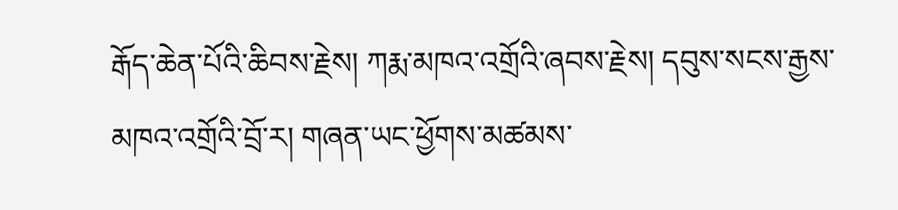རྒོད་ཆེན་པོའི་ཆིབས་རྗེས། ཀརྨ་མཁའ་འགྲོའི་ཞབས་རྗེས། དབུས་སངས་རྒྱས་མཁའ་འགྲོའི་བྲོ་ར། གཞན་ཡང་ཕྱོགས་མཚམས་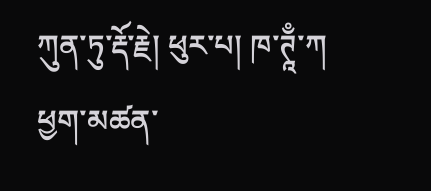ཀུན་ཏུ་རྡོ་རྗེ། ཕུར་པ། ཁ་ཊཱྃ་ཀ ཕྱག་མཚན་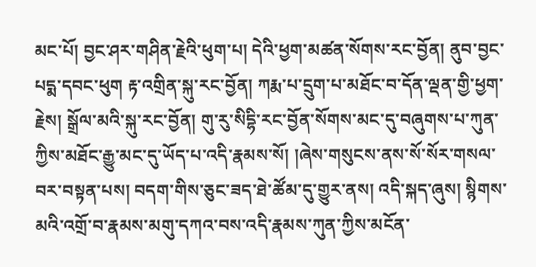མང་པོ། བྱང་ཤར་གཤིན་རྗེའི་ཕུག་པ། དེའི་ཕྱག་མཚན་སོགས་རང་བྱོན། ནུབ་བྱང་པདྨ་དབང་ཕུག རྟ་འགྲིན་སྐུ་རང་བྱོན། ཀརྨ་པ་དྲུག་པ་མཐོང་བ་དོན་ལྡན་གྱི་ཕྱག་རྗེས། སྒྲོལ་མའི་སྐུ་རང་བྱོན། གུ་རུ་སིདྷི་རང་བྱོན་སོགས་མང་དུ་བཞུགས་པ་ཀུན་ཀྱིས་མཐོང་རྒྱུ་མང་དུ་ཡོད་པ་འདི་རྣམས་སོ། །ཞེས་གསུངས་ནས་སོ་སོར་གསལ་བར་བསྟན་པས། བདག་གིས་ཅུང་ཟད་ཐེ་ཚོམ་དུ་གྱུར་ནས། འདི་སྐད་ཞུས། སྙིགས་མའི་འགྲོ་བ་རྣམས་མགུ་དཀའ་བས་འདི་རྣམས་ཀུན་ཀྱིས་མངོན་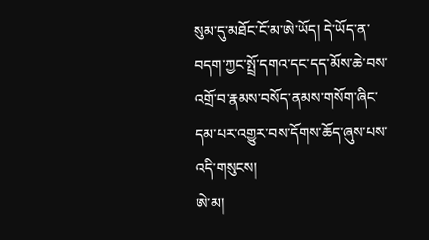སུམ་དུ་མཐོང་ངོ་མ་ཨེ་ཡོད། དེ་ཡོད་ན་བདག་ཀྱང་སྤྲོ་དགའ་དང་དད་མོས་ཆེ་བས་འགྲོ་བ་རྣམས་བསོད་ནམས་གསོག་ཞིང་དམ་པར་འགྱུར་བས་དོགས་ཆོད་ཞུས་པས་འདི་གསུངས།
ཨེ་མ།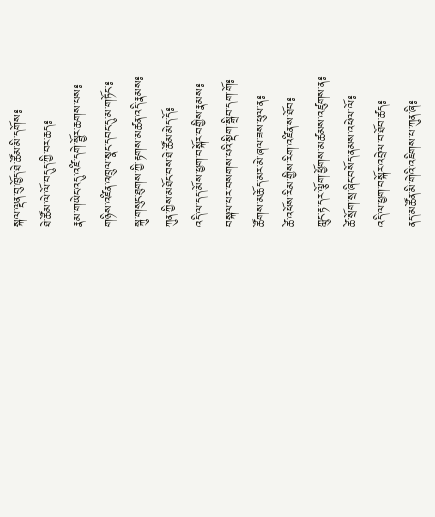སྐལ་ལྡན་བུ་ཁྱོད་ཐེ་ཚོམ་མི་དགོས༔
ཐེ་ཚོམ་ལེ་ལོ་བདུད་ཀྱི་བར་ཆད༔
རྣམ་གཡེང་འདུ་འཛི་དགེ་སྦྱོར་ཆགས་པས༔
གཉིས་འཛིན་འཁྲུལ་སྣང་དབང་དུ་མ་གཏོང་༔
སྐུ་གསུང་ཐུགས་ཀྱི་རྟགས་མཚན་འདི་རྣམས༔
ཀུན་ཀྱིས་མཐོང་བས་ཐེ་ཚོམ་མེད་དོ༔
འདི་ལ་དད་མོས་ཕྱག་བསྐོར་བགྱིས་རྣམས༔
བསྐལ་པར་བསགས་པའི་སྡིག་སྒྲིབ་དག་གོ༔
ཚོགས་མཆོད་མར་མེ་ཞལ་ཟས་ཕུལ་ན༔
ཚེ་འཕོས་རིམ་གྱིས་རིག་འཛིན་ས་ཐོབ༔
ཀླུང་རྟ་དར་ལྕོག་ཕྱོགས་མཚམས་འཛུགས་ན༔
ཚེ་སྲོག་སྲ་ཞིང་བསོད་ནམས་འཕེལ་ལོ༔
འདི་ལ་ཕྱག་བསྐོར་འབྲེལ་བ་ཐོབ་ཚད༔
ནད་མཚོན་མི་གེའི་འཇིགས་པ་ཀུན་ཞི༔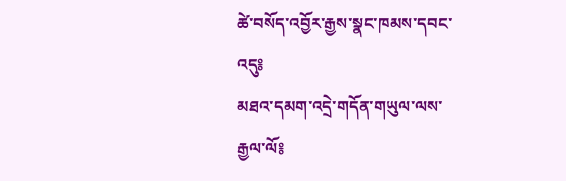ཚེ་བསོད་འབྱོར་རྒྱས་སྣང་ཁམས་དབང་འདུ༔
མཐའ་དམག་འདྲེ་གདོན་གཡུལ་ལས་རྒྱལ་ལོ༔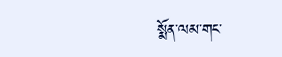སྨོན་ལམ་གང་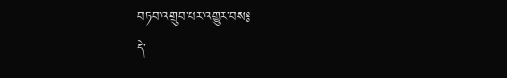བཏབ་འགྲུབ་པར་འགྱུར་བས༔
དེ་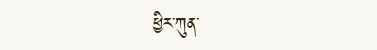ཕྱིར་ཀུན་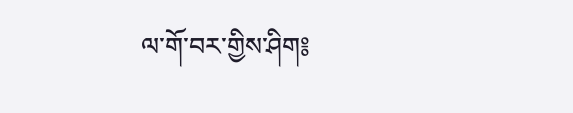ལ་གོ་བར་གྱིས་ཤིག༔